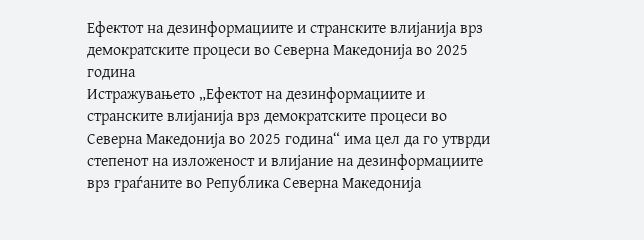Ефектот на дезинформациите и странските влијанија врз демократските процеси во Северна Македонија во 2025 година
Истражувањето „Ефектот на дезинформациите и странските влијанија врз демократските процеси во Северна Македонија во 2025 година“ има цел да го утврди степенот на изложеност и влијание на дезинформациите врз граѓаните во Република Северна Македонија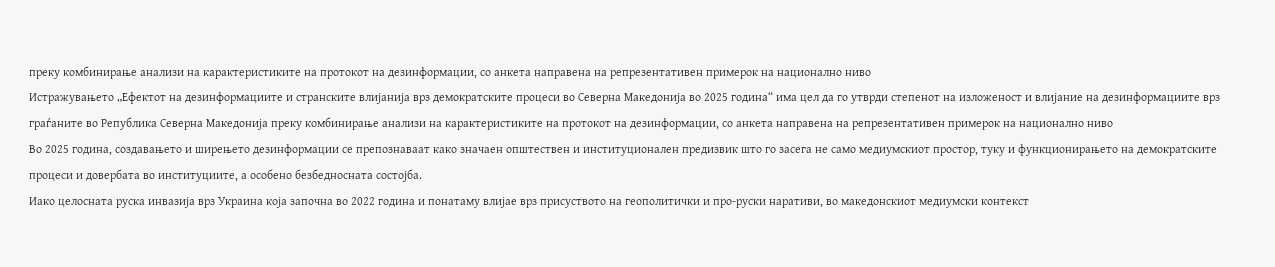преку комбинирање анализи на карактеристиките на протокот на дезинформации, со анкета направена на репрезентативен примерок на национално ниво
Истражувањето „Ефектот на дезинформациите и странските влијанија врз демократските процеси во Северна Македонија во 2025 година“ има цел да го утврди степенот на изложеност и влијание на дезинформациите врз граѓаните во Република Северна Македонија преку комбинирање анализи на карактеристиките на протокот на дезинформации, со анкета направена на репрезентативен примерок на национално ниво
Во 2025 година, создавањето и ширењето дезинформации се препознаваат како значаен општествен и институционален предизвик што го засега не само медиумскиот простор, туку и функционирањето на демократските процеси и довербата во институциите, а особено безбедносната состојба.
Иако целосната руска инвазија врз Украина која започна во 2022 година и понатаму влијае врз присуството на геополитички и про-руски наративи, во македонскиот медиумски контекст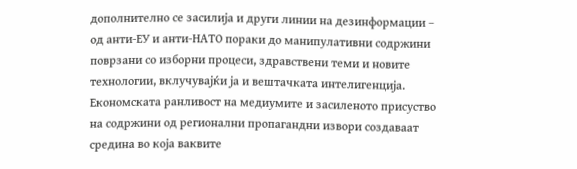дополнително се засилија и други линии на дезинформации – од анти-ЕУ и анти-НАТО пораки до манипулативни содржини поврзани со изборни процеси, здравствени теми и новите технологии, вклучувајќи ја и вештачката интелигенција. Економската ранливост на медиумите и засиленото присуство на содржини од регионални пропагандни извори создаваат средина во која ваквите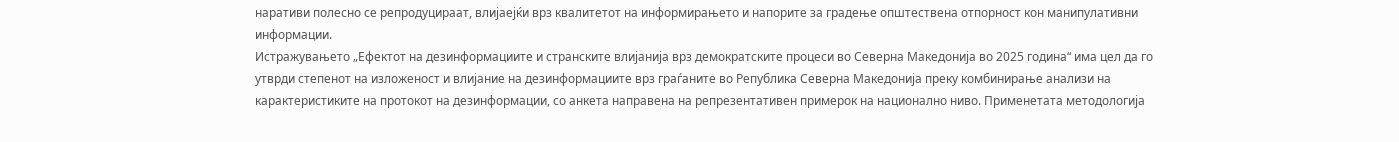наративи полесно се репродуцираат, влијаејќи врз квалитетот на информирањето и напорите за градење општествена отпорност кон манипулативни информации.
Истражувањето „Ефектот на дезинформациите и странските влијанија врз демократските процеси во Северна Македонија во 2025 година“ има цел да го утврди степенот на изложеност и влијание на дезинформациите врз граѓаните во Република Северна Македонија преку комбинирање анализи на карактеристиките на протокот на дезинформации, со анкета направена на репрезентативен примерок на национално ниво. Применетата методологија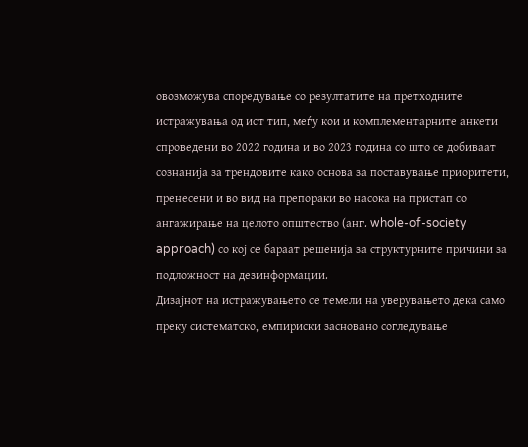овозможува споредување со резултатите на претходните истражувања од ист тип, меѓу кои и комплементарните анкети спроведени во 2022 година и во 2023 година со што се добиваат сознанија за трендовите како основа за поставување приоритети, пренесени и во вид на препораки во насока на пристап со ангажирање на целото општество (анг. whole-of-society approach) со кој се бараат решенија за структурните причини за подложност на дезинформации.
Дизајнот на истражувањето се темели на уверувањето дека само преку систематско, емпириски засновано согледување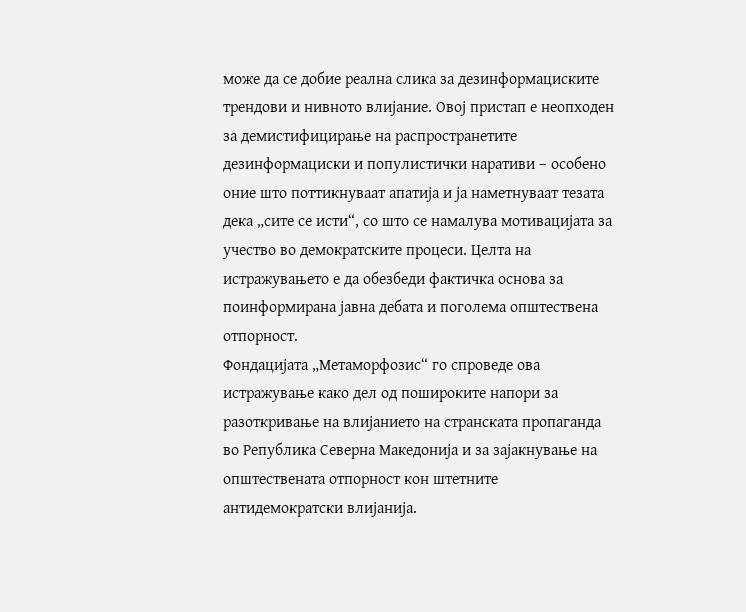може да се добие реална слика за дезинформациските трендови и нивното влијание. Овој пристап е неопходен за демистифицирање на распространетите дезинформациски и популистички наративи – особено оние што поттикнуваат апатија и ја наметнуваат тезата дека „сите се исти“, со што се намалува мотивацијата за учество во демократските процеси. Целта на истражувањето е да обезбеди фактичка основа за поинформирана јавна дебата и поголема општествена отпорност.
Фондацијата „Метаморфозис“ го спроведе ова истражување како дел од пошироките напори за разоткривање на влијанието на странската пропаганда во Република Северна Македонија и за зајакнување на општествената отпорност кон штетните антидемократски влијанија.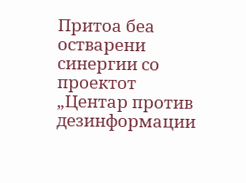Притоа беа остварени синергии со проектот „Центар против дезинформации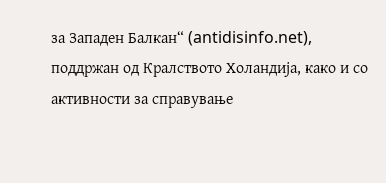за Западен Балкан“ (antidisinfo.net), поддржан од Кралството Холандија, како и со активности за справување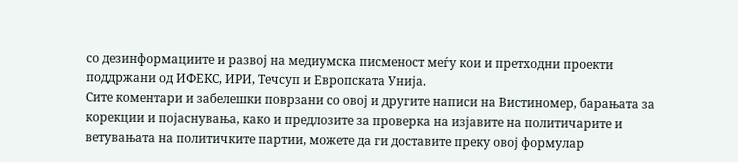со дезинформациите и развој на медиумска писменост меѓу кои и претходни проекти поддржани од ИФЕКС, ИРИ, Течсуп и Европската Унија.
Сите коментари и забелешки поврзани со овој и другите написи на Вистиномер, барањата за корекции и појаснувања, како и предлозите за проверка на изјавите на политичарите и ветувањата на политичките партии, можете да ги доставите преку овој формулар